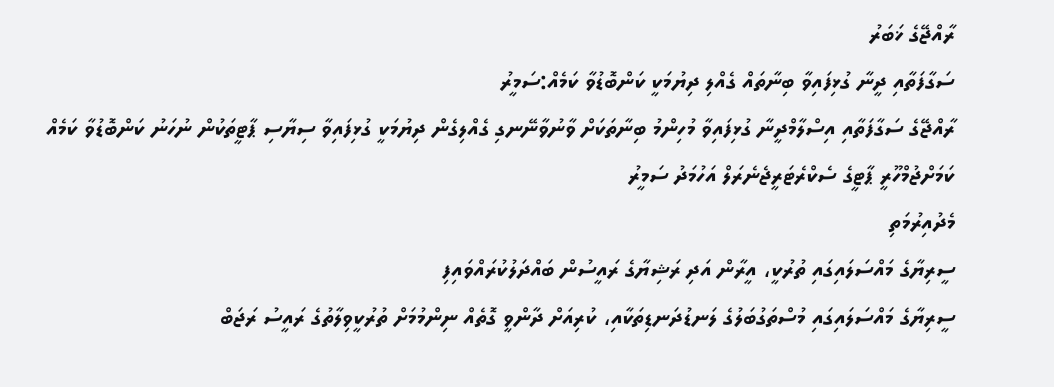ރާއްޖޭގެ ޚަބަރު
ސަގާފަތާއި ދީނާ ގުޅިފައިވާ ބިނާތައް ގެއްލި ދިޔުމަކީ ކަންބޮޑުވާ ކަމެއް:ސަމީރު
ރާއްޖޭގެ ސަގާފަތާއި އިސްލާމްދީނާ ގުޅިފައިވާ މުހިންމު ބިނާތަކަށް ވާނުވާނޭނގި ގެއްލިގެން ދިޔުމަކީ ގުޅިފައިވާ ސިޔާސި ޕާޓީތަކުން ނުހަނު ކަންބޮޑުވާ ކަމެއް ކަމަށްޖުމްހޫރީ ޕާޓީގެ ސެކްރެޓަރީޖެނެރަލް އަހުމަދު ސަމީރު
މެދުއިރުމަތި
ސީރިޔާގެ މައްސަލައިގައި ތުރުކީ، އީރާން އަދި ރަޝިޔާގެ ރައީސުން ބައްދަލުކުރައްވައިފި
ސީރިޔާގެ މައްސަލައިގައި މުސްތަގުބަލުގެ ލަނޑުދަނޑިތަކާއި، ކުރިއަށް ދާންވީ ގޮތެއް ނިންމުމަށް ތުރުކީވިލާތުގެ ރައީސު ރަޖަބް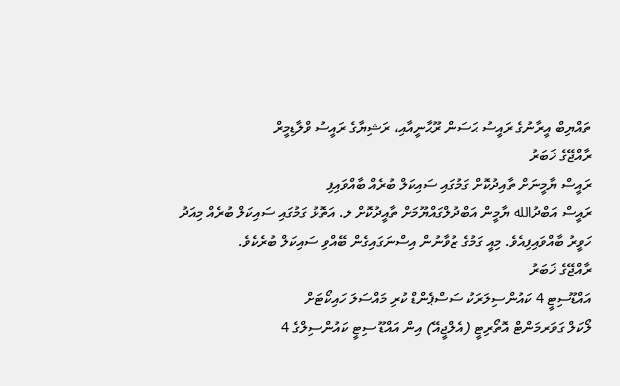ތައްޔިބް އީރާނުގެ ރައީސު ޙަސަން ރޫޙާނީއާއި، ރަޝިޔާގެ ރައީސު ވްލާޑިމީރް
ރާއްޖޭގެ ޚަބަރު
ރައީސް ޔާމީނަށް ތާއިދުކޮށް ގަމުގައި ސައިކަލް ބުރެއް ބާއްވައިފި
ރައީސް އަބްދުالله ޔާމީން އަބްދުލްގައްޔޫމަށް ތާއީދުކޮށް ލ. އަތޮޅު ގަމުގައި ސައިކަލް ބުރެއް މިއަދު ހަވީރު ބާއްވައިފިއެވެ. މިއީ ގަމުގެ ޒުވާނުން އިސްނަގައިގެން ބޭއްވި ސައިކަލް ބުރެކެވެ.
ރާއްޖޭގެ ޚަބަރު
އައްޑޫސިޓީ 4 ކައުންސިލަރަކު ސަސްޕެންޑް ކުރި މައްސަލަ ހައިކޯޓަށް
ލޯކަލް ގަވަރމަންޓް އޮތޯރިޓީ (އެލްޖީއޭ) އިން އައްޑޫ ސިޓީ ކައުންސިލްގެ 4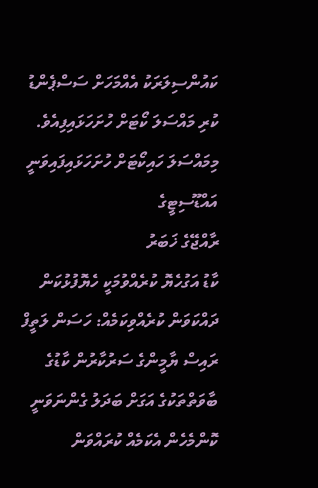ކައުންސިލަރަކު އެއްމަހަށް ސަސްޕެންޑު ކުރި މައްސަލަ ކޯޓަށް ހުށަހަޅައިފިއެވެ. މިމައްސަލަ ހައިކޯޓަށް ހުށަހަޅައިފައިވަނީ އައްޑޫސިޓީގެ
ރާއްޖޭގެ ޚަބަރު
ކާޑު އަގުހެޔޮ ކުރެއްވުމަކީ ހެޔޮފުޅުކަން ދައްކަވަން ކުރެއްވިކަމެއް: ހަސަން ލަތީފް
ރައިސް ޔާމީންގެ ސަރުކާރުން ކާޑުގެ ބާވަތްތަކުގެ އަގަށް ބަދަލު ގެންނަވަނީ ކޮންމެހެން އެކަމެއް ކުރައްވަން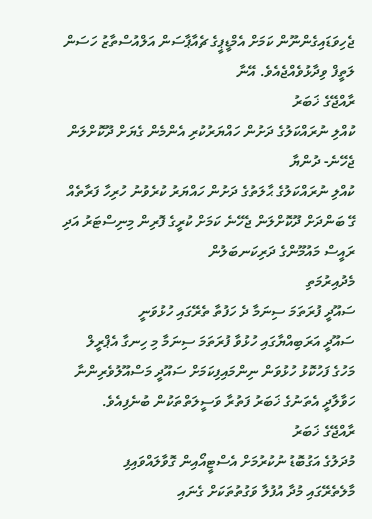ޖެހިވަޑައިގެންނޫން ކަމަށް އެމްޑީޕީގެ ޗެއާޕާސަން އަލްއުސްތާޒު ހަސަން ލަތީފް ވިދާޅުވެއްޖެއެވެ. އޭނާ
ރާއްޖޭގެ ޚަބަރު
ކުއްލި ނުރައްކަލުގެ ދަށުން ހައްޔަރުކުރި އެންމެން ގެޔަށް ދޫކޮށްލަން ޖެހޭނެ- ދުންޔާ
ކުއްލި ނުރައްކަލުގެ ޙާލަތުގެ ދަށުން ހައްޔަރު ކުރެވުނު ހުރިހާ ފަރާތެއް ގޭ ބަންދަށް ދޫކޮށްލަން ޖެހޭނެ ކަމަށް ކުރީގެ ފޮރިން މިނިސްޓަރު އަދި ރައީސް މައުމޫންގެ ދަރިކަނބަލުން
މެދުއިރުމަތި
ސައޫދީ ފުރަތަމަ ސިނަމާ ދެ ހަފުތާ ތެރޭގައި ހުޅުވަނީ
ސައޫދީ އަރަބިއްޔާގައި ހުޅުވާ ފުރަތަމަ ސިނަމާ މި ހިނގާ އެޕްރީލް މަހުގެ ފަހުކޮޅު ހުޅުވަން ނިންމައިފިކަމަށް ސައޫދީ މަސްއޫލުވެރިންނާ ހަވާލާދީ އެތަނުގެ ޚަބަރު ފަތުރާ ވަސީލަތްތަކުން ބުނެފިއެވެ.
ރާއްޖޭގެ ޚަބަރު
މުދަލުގެ އަގުބޮޑު ނުކުރުމަށް އެސްޓީއޯއިން ގޮވާލައްވައިފި
މާލެތެރޭގައި މުދާ އުފުލާ ވަގުތުތަކަށް ގެނައި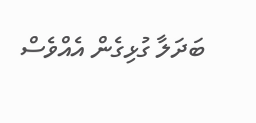ބަދަލާ ގުޅިގެން އެއްވެސް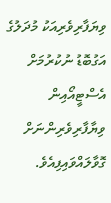ވިޔަފާރިވެރިއަކު މުދަލުގެ އަގުބޮޑު ނުކުރުމަށް އެސްޓީއޯއިން ވިޔާފާރިވެރިންނަށް ގޮވާލައްވައިފިއެވެ.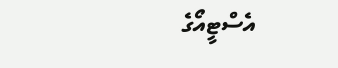އެސްޓީއޯގެ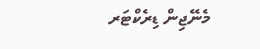މެނޭޖިން ޑިރެކްޓަރ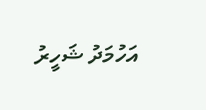އަހުމަދު ޝަހީރު